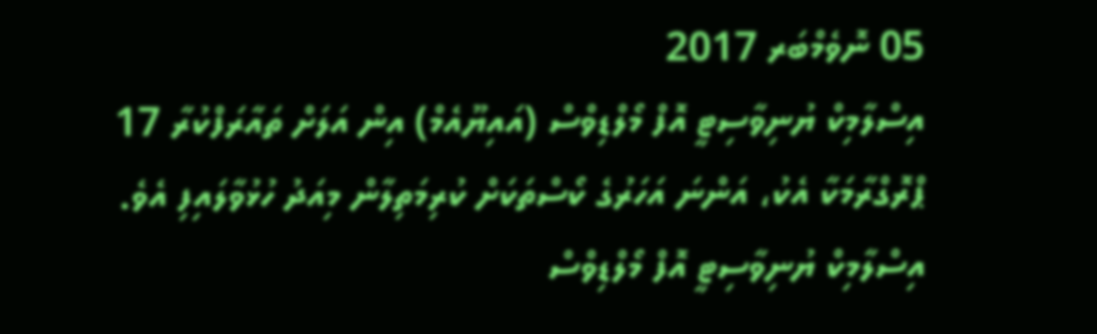05 ނޮވެމްބަރ 2017
އިސްލާމިކް ޔުނިވާސިޓީ އޮފް މޯލްޑިވްސް (އައިޔޫއެމް) އިން އަލަށް ތައާރަފްކުރާ 17 ޕްރޮގްރާމަކާ އެކު، އަންނަ އަހަރުގެ ކޯސްތަކަށް ކުރިމަތިލާން މިއަދު ހުޅުވާލައިފި އެވެ.
އިސްލާމިކް ޔުނިވާސިޓީ އޮފް މޯލްޑިވްސް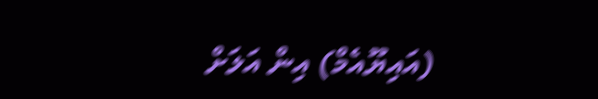(އައިޔޫއެމް) އިން އަލަށް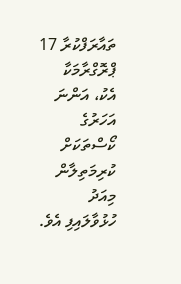ތައާރަފްކުރާ 17 ޕްރޮގްރާމަކާ އެކު، އަންނަ އަހަރުގެ ކޯސްތަކަށް ކުރިމަތިލާން މިއަދު ހުޅުވާލައިފި އެވެ.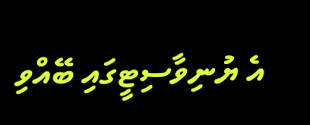އެ ޔުނިވާސިޓީގައި ބޭއްވި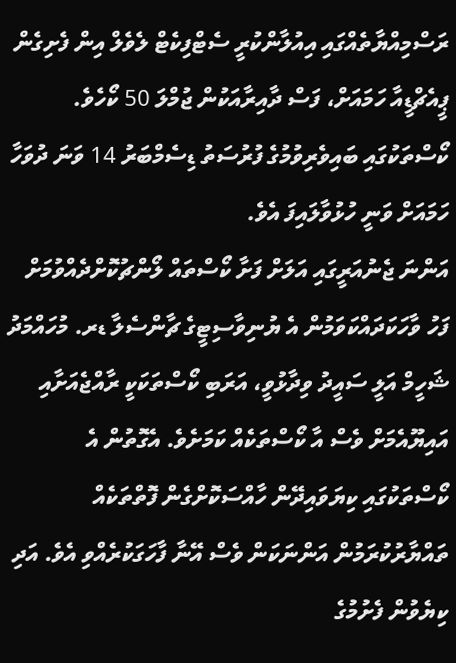ރަސްމިއްޔާތެއްގައި އިއުލާންކުރީ ސެޓްފިކެޓް ލެވެލް އިން ފެށިގެން ޕީއެޗްޑީއާ ހަމައަށް، ފަސް ދާއިރާއަކުން ޖުމްލަ 50 ކޯހެވެ. ކޯސްތަކުގައި ބައިވެރިވުމުގެ ފުރުސަތު ޑިސެމްބަރު 14 ވަނަ ދުވަހާ ހަމައަށް ވަނީ ހުޅުވާލައިފަ އެވެ.
އަންނަ ޖެނުއަރީގައި އަލަށް ފަށާ ކޯސްތައް ލޯންޗުކޮށްދެއްވުމަށް ފަހު ވާހަކަދައްކަވަމުން އެ ޔުނިވާސިޓީގެ ޗާންސެލާ ޑރ. މުހައްމަދު ޝަހީމް އަލީ ސައީދު ވިދާޅުވީ، އަރަބި ކޯސްތަކަކީ ރާއްޖެއަށާއި އައިޔޫއެމަށް ވެސް އާ ކޯސްތަކެއް ކަމަށެވެ. އެގޮތުން އެ ކޯސްތަކުގައި ކިޔަވައިދޭން ހާއްސަކޮށްގެން ފޮތްތަކެއް ތައްޔާރުކުރަމުން އަންނަކަން ވެސް އޭނާ ފާހަގަކުރެއްވި އެވެ. އަދި ކިޔެވުން ފެށުމުގެ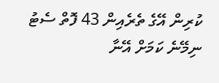ކުރިން އޭގެ ތެރެއިން 43 ފޮތް ސެޓު ނިމޭނެ ކަމަށް އޭނާ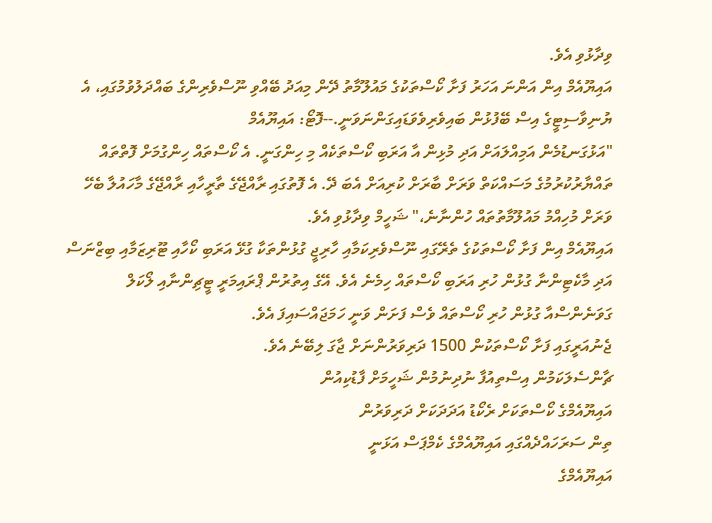ވިދާޅުވި އެވެ.
އައިޔޫއެމް އިން އަންނަ އަހަރު ފަށާ ކޯސްތަކުގެ މައުލޫމާތު ދޭން މިއަދު ބޭއްވި ނޫސްވެރިންގެ ބައްދަލުވުމުގައި، އެ ޔުނިވާސިޓީގެ އިސް ބޭފުޅުން ބައިވެރިވެވަޑައިގަންނަވަނީ.--ފޮޓޯ: އައިޔޫއެމް
"އަޅުގަނޑުމެން އަމިއްލައަށް އަދި މުޅިން އާ އަރަބި ކޯސްތަކެއް މި ހިންގަނީ. އެ ކޯސްތައް ހިންގުމަށް ފޮތްތައް ތައްޔާރުކުރުމުގެ މަސައްކަތް ވަރަށް ބާރަށް ކުރިއަށް އެބަ ދޭ. އެ ފޮތުގައި ރާއްޖޭގެ ތާރީހާއި ރާއްޖޭގެ މާހައުލާ ބެހޭ ވަރަށް މުހިއްމު މައުލޫމާތުތައް ހުންނާނެ،" ޝަހީމް ވިދާޅުވި އެވެ.
އައިޔޫއެމް އިން ފަށާ ކޯސްތަކުގެ ތެރޭގައި ނޫސްވެރިކަމާއި ހާރިޖީ ގުޅުންތަކާ ގުޅޭ އަރަބި ކޯހާއި ޓޫރިޒަމާއި ބިޒްނަސް އަދި މާކެޓިންނާ ގުޅުން ހުރި އަރަބި ކޯސްތައް ހިމެނެ އެވެ. އޭގެ އިތުރުން ޕްރައިމަރީ ޓީޗިންނާއި ލޯކަލް ގަވަނެންސްއާ ގުޅުން ހުރި ކޯސްތައް ވެސް ފަށަން ވަނީ ހަމަޖައްސައިފަ އެވެ.
ޖެނުއަރީގައި ފަށާ ކޯސްތަކުން 1500 ދަރިވަރުންނަށް ޖާގަ ލިބޭނެ އެވެ.
ޗާންސެލަކަމުން އިސްތިއުފާ ނުދިނުމުން ޝަހީމަށް ފާޑުކިއުން
އައިޔޫއެމްގެ ކޯސްތަކަށް ރެކޯޑު އަދަދަކަށް ދަރިވަރުން
ތިން ސަރަހައްދެއްގައި އައިޔޫއެމްގެ ކެމްޕަސް އަޅަނީ
އައިޔޫއެމްގެ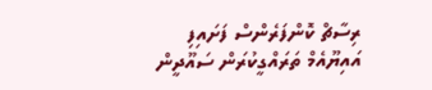ރިސާޗް ކޮންފަރެންސް ފަށައިފި
އައިޔޫއެމް ތަރައްގީކުރަން ސައޫދީން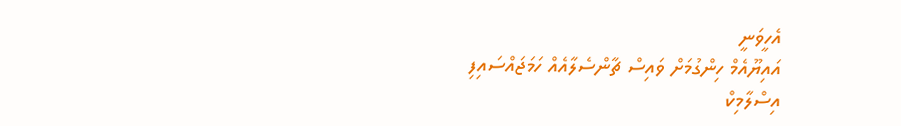އެހީވަނީ
އައިޔޫއެމް ހިންގުމަށް ވައިސް ޗާންސެލާއެއް ހަމަޖައްސައިފި
އިސްލާމިކް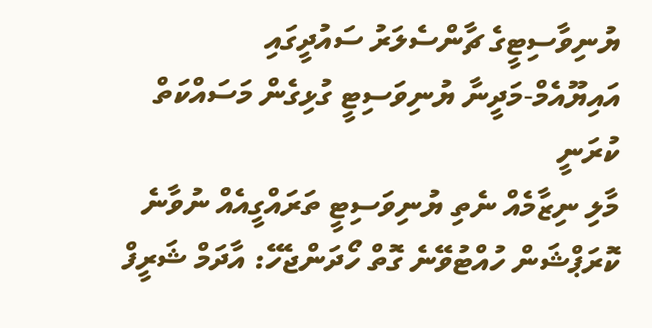ޔުނިވާސިޓީގެ ޗާންސެލަރު ސައުދީގައި
އައިޔޫއެމް-މަދީނާ ޔުނިވަސިޓީ ގުޅިގެން މަސައްކަތް ކުރަނީ
މާލި ނިޒާމެއް ނެތި ޔުނިވަސިޓީ ތަރައްގީއެއް ނުވާނެ
ކޮރަޕްޝަން ހުއްޓުވޭނެ ގޮތް ހޯދަންޖެހޭ: އާދަމް ޝަރީފް